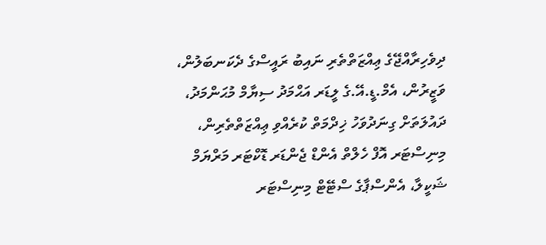ދިވެހިރާއްޖޭގެ ޢިއްޒަތްތެރި ނައިބު ރައީސްގެ ދެކަނބަލުން، ވަޒީރުން، އެމް.ޑީ.އޭ.ގެ ލީޑަރ އަޙްމަދު ސިޔާމް މުޙަންމަދު، ދައުލަތަށް ގިނަދުވަހު ޚިދްމަތް ކުރެއްވި ޢިއްޒަތްތެރިން، މިނިސްޓަރ އޮފް ހެލްތް އެންޑް ޖެންޑަރ ޑޮކްޓަރ މަރްޔަމް ޝަކީލާ، އެންސްޕާގެ ސްޓޭޓް މިނިސްޓަރ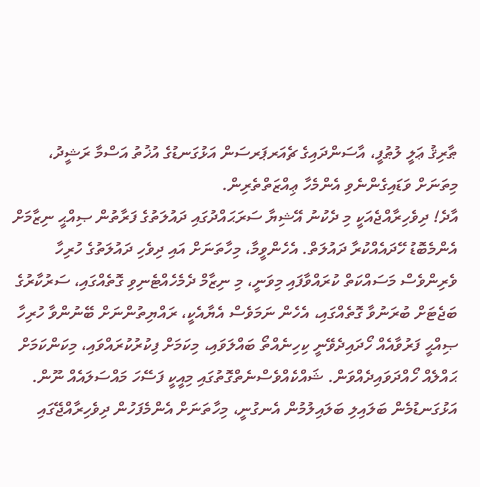ޠާރިޤު ޢަލީ ލުޠުފީ، އާސަންދައިގެ ޗެއަރޕަރސަން އަޅުގަނޑުގެ އުޚުތު އަސްމާ ރަޝީދު، މިތަނަށް ވަޑައިގެންނެވި އެންމެހާ ޢިއްޒަތްތެރިން.
އާދެ! ދިވެހިރާއްޖެއަކީ މި ދެކުނު އޭޝިޔާ ސަރަޙައްދުގައި ދައުލަތުގެ ފަރާތުން ޞިއްޙީ ނިޒާމަށް އެންމެބޮޑު ހޭދައެއްކުރާ ދައުލަތް. އެހެންވީމާ، މިހާތަނަށް އައި ދިވެހި ދައުލަތުގެ ހުރިހާ ވެރިންވެސް މަސައްކަތް ކުރައްވާފައި މިވަނީ، މި ނިޒާމް ދެމެހެއްޓެނިވި ގޮތެއްގައި، ސަރުކާރުގެ ބަޖެޓަށް ބުރަނުވާ ގޮތެއްގައި، އެހެން ނަމަވެސް އެޔާއެކީ، ރައްޔިތުންނަށް ބޭނުންވާ ހުރިހާ ޞިއްޙީ ފަރުވާއެއް ހޯދައިދެވޭނީ ކިހިނެއްތޯ ބައްލަވައި، މިކަމަށް ފިކުރުކުރައްވައި، މިކަންކަމަށް ޙައްލެއް ހޯއްދަވައިދެއްވަން. ޝައްކެއްވެސްނެތްގޮތުގައި މިއީކީ ފަސޭހަ މައްސަލައެއް ނޫން. އަޅުގަނޑުމެން ބަލައިލި ބަލައިލުމުން އެނގުނީ، މިހާތަނަށް އެންމެފަހުން ދިވެހިރާއްޖޭގައި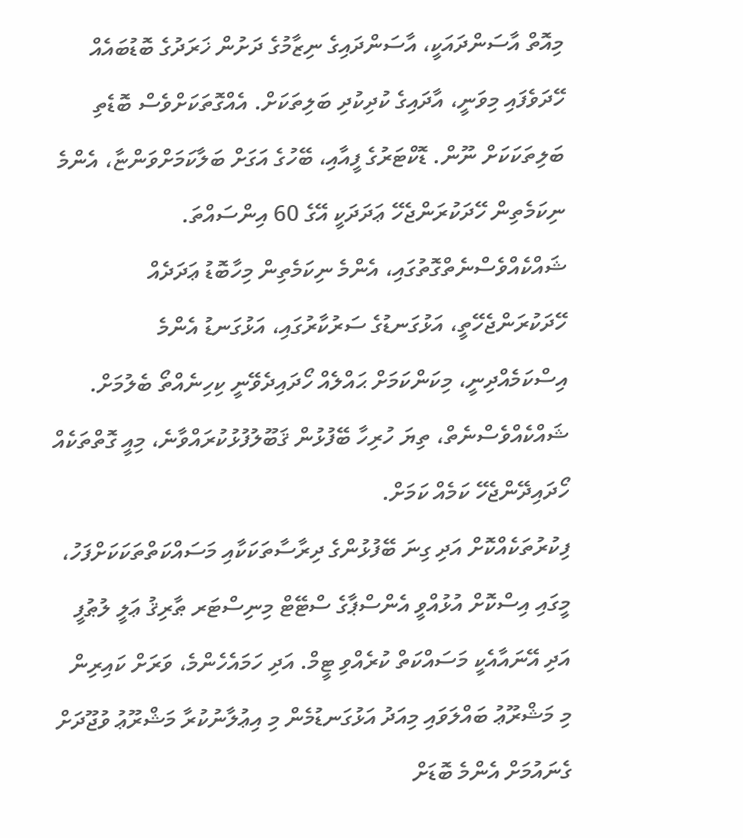މިއޮތް އާސަންދައަކީ، އާސަންދައިގެ ނިޒާމުގެ ދަށުން ޚަރަދުގެ ބޮޑުބައެއް ހޭދަވެފައި މިވަނީ، އާދައިގެ ކުދިކުދި ބަލިތަކަށް. އެއްގޮތަކަށްވެސް ބޮޑެތި ބަލިތަކަކަށް ނޫން. ޑޮކްޓަރުގެ ފީއާއި، ބޭހުގެ އަގަށް ބަލާކަމަށްވަންޏާ، އެންމެ ނިކަމެތިން ހޭދަކުރަންޖެހޭ ޢަދަދަކީ އޭގެ 60 އިންސައްތަ. ޝައްކެއްވެސްނެތްގޮތުގައި، އެންމެ ނިކަމެތިން މިހާބޮޑު ޢަދަދެއް ހޭދަކުރަންޖެހޭތީ، އަޅުގަނޑުގެ ސަރުކާރުގައި، އަޅުގަނޑު އެންމެ އިސްކަމެއްދިނީ، މިކަންކަމަށް ޙައްލެއް ހޯދައިދެވޭނީ ކިހިނެއްތޯ ބެލުމަށް. ޝައްކެއްވެސްނެތް، ތިޔަ ހުރިހާ ބޭފުޅުން ޤަބޫލުފުޅުކުރައްވާނެ، މިއީ ގޮތްތަކެއް ހޯދައިދޭންޖެހޭ ކަމެއް ކަމަށް.
ފިކުރުތަކެއްކޮށް އަދި ގިނަ ބޭފުޅުންގެ ދިރާސާތަކަކާއި މަސައްކަތްތަކަކަށްފަހު، މީގައި އިސްކޮށް އުޅުއްވީ އެންސްޕާގެ ސްޓޭޓް މިނިސްޓަރ ޠާރިޤު ޢަލީ ލުޠުފީ އަދި އޭނައާއެކީ މަސައްކަތް ކުރެއްވި ޓީމް. އަދި ހަމައެހެންމެ، ވަރަށް ކައިރިން މި މަޝްރޫޢު ބައްލަވައި މިއަދު އަޅުގަނޑުމެން މި އިޢުލާނުކުރާ މަޝްރޫޢު ވުޖޫދަށް ގެނައުމަށް އެންމެ ބޮޑަށް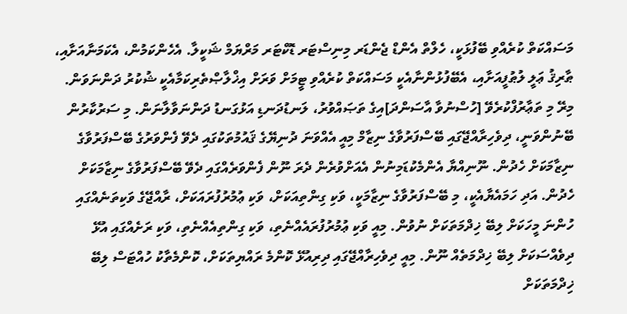މަސައްކަތް ކުރެއްވި ބޭފުޅަކީ، ހެލްތް އެންޑް ޖެންޑަރ މިނިސްޓަރ ޑޮކްޓަރ މަރްޔަމް ޝަކީލާ. އެހެންކަމުން، އެކަމަނާއަށާއި، ޠާރިޤު ޢަލީ ލުޠުފީއަށާއި، އެބޭފުޅުންނާއެކީ މަސައްކަތް ކުރެއްވި ޓީމަށް ވަރަށް އިޚްލާޞްތެރިކަމާއެކީ ޝުކުރު ދަންނަވަން.
މިރޭ މި ތަޢާރުފްކުރެވޭ [ހުސްނުވާ އާސަންދަ]އިގެ ތަޞައްވުރު، ލަނޑުދަނޑި އަޅުގަނޑު ދަންނަވާލާނަން. މި ސަރުކާރުން ބޭނުންވަނީ، ދިވެހިރާއްޖޭގައި ބޭސްފަރުވާގެ ނިޒާމް މިއީ އެއްވަނަ ދުނިޔޭގެ ޤައުމުތަކުގައި ދެވޭ ފެންވަރުގެ ބޭސްފަރުވާގެ ނިޒާމަކަށް ހެދުން. ނޫނިއްޔާ އެންމެކުޑަމިނުން އެއަށްވުރެން ދެރަ ނޫން ފެންވަރެއްގައި ދެވޭ ބޭސްފަރުވާގެ ނިޒާމަކަށް ހެދުން. އަދި ހަމައެޔާއެކީ، މި ބޭސްފަރުވާގެ ނިޒާމަކީ، ވަކި ގިންތިއަކަށް، ވަކި ޢުމުރުފުރައަކަށް، ރާއްޖޭގެ ވަކިތަނެއްގައި ހުންނަ މީހަކަށް ލިބޭ ޚިދްމަތަކަށް ނުވުން. މިއީ ވަކި ޢުމުރުފުރައެއްނެތި، ވަކި ގިންތިއެއްނެތި، ވަކި ރަށެއްގައި އުޅޭ ދިވެއްސަކަށް ލިބޭ ޚިދްމަތެއް ނޫން. މިއީ ދިވެހިރާއްޖޭގައި ދިރިއުޅޭ ކޮންމެ ރައްޔިތަކަށް، ކޮންމެތާކު ހުއްޓަސް ލިބޭ ޚިދްމަތަކަށް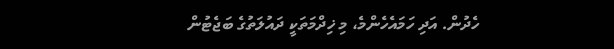ހެދުން. އަދި ހަމައެހެންމެ، މި ޚިދްމަތަކީ ދައުލަތުގެ ބަޖެޓުން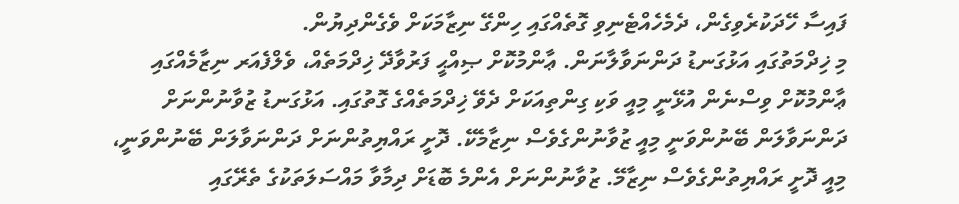ފައިސާ ހޭދަކުރެވިގެން، ދެމެހެއްޓެނިވި ގޮތެއްގައި ހިންގޭ ނިޒާމަކަށް ވެގެންދިޔުން.
މި ޚިދްމަތުގައި އަޅުގަނޑު ދަންނަވާލާނަން. ޢާންމުކޮށް ޞިއްޙީ ފަރުވާދޭ ޚިދްމަތެއް، ވެލްފެއަރ ނިޒާމެއްގައި ޢާންމުކޮށް ވިސްނެން އުޅޭނީ މިއީ ވަކި ގިންތިއަކަށް ދެވޭ ޚިދްމަތެއްގެ ގޮތުގައި. އަޅުގަނޑު ޒުވާނުންނަށް ދަންނަވާލަން ބޭނުންވަނީ މިއީ ޒުވާނުންގެވެސް ނިޒާމެކޭ. ދޮށީ ރައްޔިތުންނަށް ދަންނަވާލަން ބޭނުންވަނީ، މިއީ ދޮށީ ރައްޔިތުންގެވެސް ނިޒާމޭ. ޒުވާނުންނަށް އެންމެ ބޮޑަށް ދިމާވާ މައްސަލަތަކުގެ ތެރޭގައި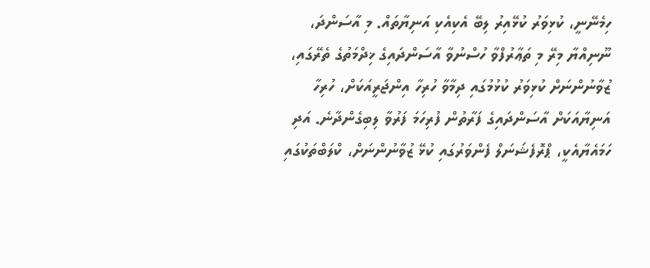ހިމެނޭނީ، ކުޅިވަރު ކުޅޭއިރު ލިބޭ އެކިއެކި އަނިޔާތައް. މި އާސަންދަ، ނޫނިއްޔާ މިރޭ މި ތަޢާރުފްވާ ހުސްނުވާ އާސަންދައިގެ ޚިދްމަތުގެ ތެރޭގައި، ޒުވާނުންނަށް ކުޅިވަރު ކުޅުމުގައި ދިމާވާ ހުރިހާ އިންޖަރީއަކަށް، ހުރިހާ އަނިޔާއަކަށް އާސަންދައިގެ ފަރާތުން ފުރިހަމަ ފަރުވާ ލިބިގެންދާނެ. އަދި ހަމައެޔާއެކީ، ޕްރޮފެޝަނަލް ފެންވަރުގައި ކުޅޭ ޒުވާނުންނަށް، ކްލަބްތަކުގައި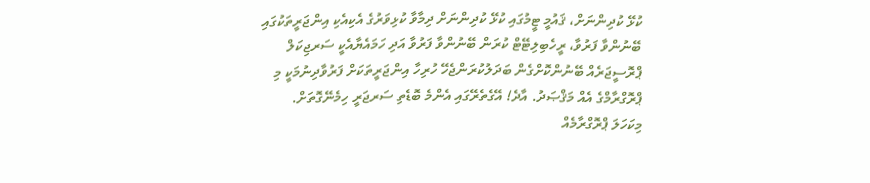ކުޅޭ ކުދިންނަށް، ޤައުމީ ޓީމުގައި ކުޅޭ ކުދިންނަށް ދިމާވާ ކުޅިވަރުގެ އެކިއެކި އިންޖަރީތަކުގައި ބޭނުންވާ ފަރުވާ، ރީހެބިލިޓޭޓް ކުރަން ބޭނުންވާ ފަރުވާ އަދި ހަމައެޔާއެކީ ސަރޖިކަލް ޕްރޮސީޖަރެއް ބޭނުންކޮށްގެން ބަދަލުކުރަންޖެހޭ ހުރިހާ އިންޖަރީތަކަށް ފަރުވާދިނުމަކީ މި ޕްރޮގްރާމްގެ އެއް މަޤްޞަދު. އާދެ! އޭގެތެރޭގައި އެންމެ ބޮޑެތި ސަރޖަރީ ހިމެނޭގޮތަށް.
މިކަހަލަ ޕްރޮގްރާމެއް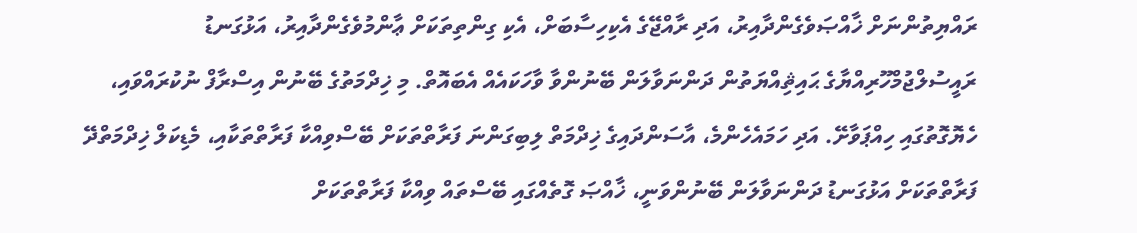ރައްޔިތުންނަށް ޚާއްޞަވެގެންދާއިރު، އަދި ރާއްޖޭގެ އެކިހިސާބަށް، އެކި ގިންތިތަކަށް ޢާންމުވެގެންދާއިރު، އަޅުގަނޑު ރައީސުލްޖުމްހޫރިއްޔާގެ ޙައިޘިއްޔަތުން ދަންނަވާލަން ބޭނުންވާ ވާހަކައެއް އެބައޮތް. މި ޚިދްމަތުގެ ބޭނުން އިސްރާފް ނުކުރައްވައި، ހެޔޮގޮތުގައި ހިއްޕަވާށޭ. އަދި ހަމައެހެންމެ، އާސަންދައިގެ ޚިދްމަތް ލިބިގަންނަ ފަރާތްތަކަށް ބޭސްވިއްކާ ފަރާތްތަކާއި، މެޑިކަލް ޚިދްމަތްދޭ ފަރާތްތަކަށް އަޅުގަނޑު ދަންނަވާލަން ބޭނުންވަނީ، ޚާއްޞަ ގޮތެއްގައި ބޭސްތައް ވިއްކާ ފަރާތްތަކަށް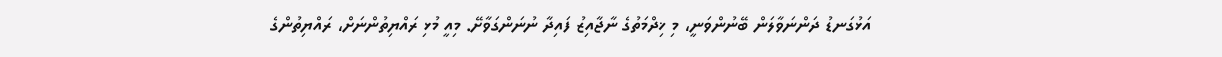އަޅުގަނޑު ދަންނަވާލަން ބޭނުންވަނީ، މި ޚިދްމަތުގެ ނާޖާއިޒު ފައިދާ ނުނަންގަވާށޭ. މިއީ މުޅި ރައްޔިތުންނަށް، ރައްޔިތުންގެ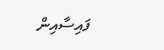ފައިސާއިން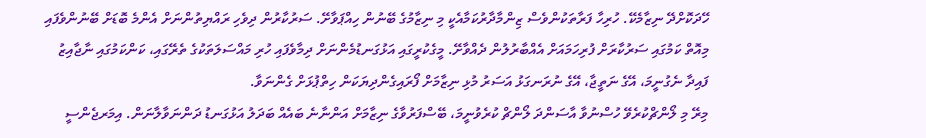ހޭދަކޮށްދޭ ނިޒާމެކޭ. ހުރިހާ ފަރާތަކުންވެސް ޒިންމާދާރުކަމާއެކީ މި ނިޒާމުގެ ބޭނުން ހިއްޕަވާށޭ. ސަރުކާރުން ދިވެހި ރައްޔިތުންނަށް އެންމެ ބޮޑަށް ބޭނުންވެފައި މިއޮތް ކަމުގައި ސަރުކާރަށް ފުރިހަމައަށް އެއްބާރުލުން ދެއްވާށޭ. މީގެކުރީގައި އަޅުގަނޑުމެންނަށް ދިމާވެފައި ހުރި މައްސަލަތަކުގެ ތެރޭގައި، ކަންކަމުގައި ނާޖާއިޒު ފައިދާ ނެގުނީމަ، އޭގެ ނަތީޖާ، އޭގެ ނުރަނގަޅު އަސަރު މުޅި ނިޒާމަށް ފޯރައިގެންދިޔަކަން ހިތްޕުޅަށް ގެންނަވާ.
މިރޭ މި ލޯންޗްކުރެވޭ ހުސްނުވާ އާސަންދަ ލޯންޗް ކުރެވުނީމަ، ބޭސްފަރުވާގެ ނިޒާމަށް އަންނާނެ ބައެއް ބަދަލު އަޅުގަނޑު ދަންނަވާލާނަން. އިމަރޖެންސީ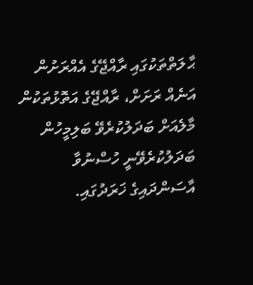ޙާލަތްތަކުގައި ރާއްޖޭގެ އެއްރަށުން އަނެއް ރަށަށް، ރާއްޖޭގެ އަތޮޅުތަކުން މާލެއަށް ބަދަލުކުރެވޭ ބަލިމީހުން ބަދަލުކުރެވޭނީ ހުސްނުވާ އާސަންދައިގެ ޚަރަދުގައި.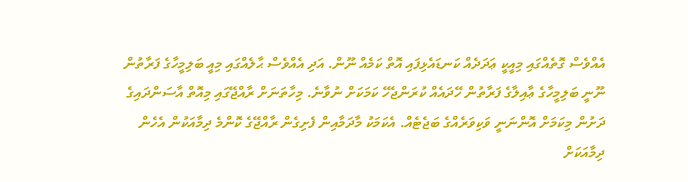އެއްވެސް ގޮތެއްގައި މިއީކީ ޢަދަދެއް ކަނޑައެޅިފައި އޮތް ކަމެއް ނޫން. އަދި އެއްވެސް ޙާލެއްގައި މިއީ ބަލިމީހާގެ ފަރާތުން ނޫނީ ބަލިމީހާގެ ޢާއިލާގެ ފަރާތުން ހޭދައެއް ކުރަންޖެހޭ ކަމަކަށް ނުވާނެ. މިހާތަނަށް ރާއްޖޭގައި މިއޮތް އާސަންދައިގެ ދަށުން މިކަމަށް އޮންނަނީ ވަކިވަރެއްގެ ބަޖެޓެއް. އެކަމަކު މާދަމާއިން ފެށިގެން ރާއްޖޭގެ ކޮންމެ ދިމާއަކުން އެހެން ދިމާއަކަށް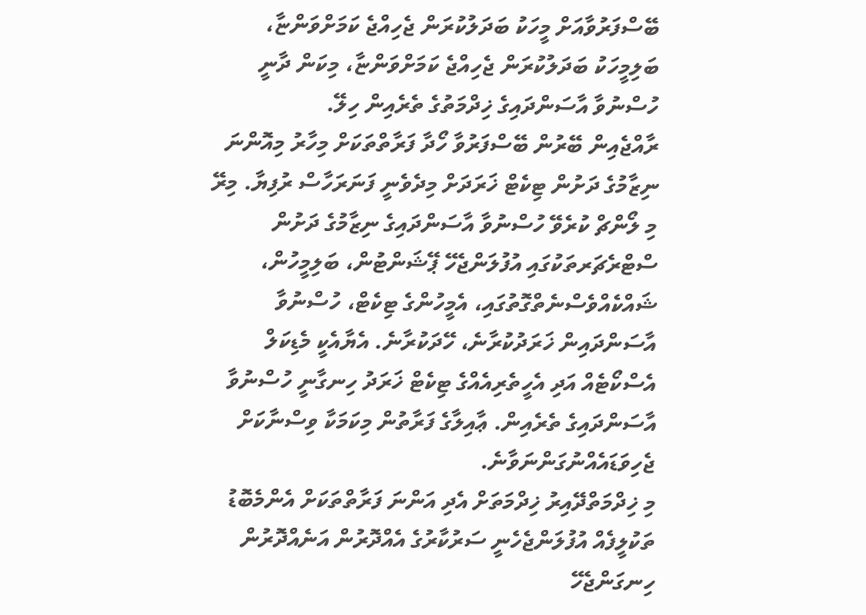ބޭސްފަރުވާއަށް މީހަކު ބަދަލުކުރަން ޖެހިއްޖެ ކަމަށްވަންޏާ، ބަލިމީހަކު ބަދަލުކުރަން ޖެހިއްޖެ ކަމަށްވަންޏާ، މިކަން ދާނީ ހުސްނުވާ އާސަންދައިގެ ޚިދްމަތުގެ ތެރެއިން ހިލޭ.
ރާއްޖެއިން ބޭރުން ބޭސްފަރުވާ ހޯދާ ފަރާތްތަކަށް މިހާރު މިއޮންނަ ނިޒާމުގެ ދަށުން ޓިކެޓް ޚަރަދަށް މިދެވެނީ ފަނަރަހާސް ރުފިޔާ. މިރޭ މި ލޯންޗް ކުރެވޭ ހުސްނުވާ އާސަންދައިގެ ނިޒާމުގެ ދަށުން ސްޓްރެޗަރތަކުގައި އުފުލަންޖެހޭ ޕޭޝަންޓުން، ބަލިމީހުން، ޝައްކެއްވެސްނެތްގޮތުގައި، އެމީހުންގެ ޓިކެޓް، ހުސްނުވާ އާސަންދައިން ޚަރަދުކުރާނެ، ހޭދަކުރާނެ. އެޔާއެކީ މެޑިކަލް އެސްކޯޓެއް އަދި އެހީތެރިއެއްގެ ޓިކެޓް ޚަރަދު ހިނގާނީ ހުސްނުވާ އާސަންދައިގެ ތެރެއިން. ޢާއިލާގެ ފަރާތުން މިކަމަކާ ވިސްނާކަށް ޖެހިވަޑައެއްނުގަންނަވާނެ.
މި ޚިދްމަތްދޭއިރު ޚިދްމަތަށް އެދި އަންނަ ފަރާތްތަކަށް އެންމެބޮޑު ތަކުލީފެއް އުފުލަންޖެހެނީ ސަރުކާރުގެ އެއްދޮރުން އަނެއްދޮރުން ހިނގަންޖެހޭ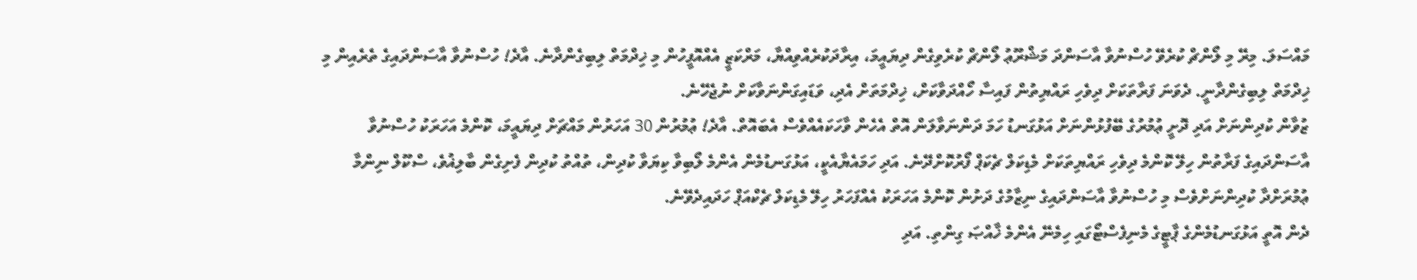މައްސަލަ. މިރޭ މި ލޯންޗް ކުރެވޭ ހުސްނުވާ އާސަންދަ މަޝްރޫޢު ލޯންޗް ކުރެވިގެން ދިޔައީމަ، އިރާދަކުރެއްވިއްޔާ، މަރްކަޒީ އެއްއޮފީހުން މި ޚިދްމަތް ލިބިގެންދާނެ. އާދެ! ހުސްނުވާ އާސަންދައިގެ ތެރެއިން މި ޚިދްމަތް ލިބިގެންދާނީ. ދެވަނަ ފަރާތަކަށް ދިވެހި ރައްޔިތުން ފައިސާ ހޯއްދަވާކަށް، ޚިދްމަތަށް އެދި، ވަޑައިގަންނަވާކަށް ނުޖެހޭނެ.
ޒުވާން ކުދިންނަށް އަދި ދޮށީ ޢުމުރުގެ ބޭފުޅުންނަށް އަޅުގަނޑު ހަމަ ދަންނަވާލަން އޮތް އެހެން ވާހަކައެއްވެސް އެބައޮތް. އާދެ! ޢުމުރުން 30 އަހަރުން މައްޗަށް ދިޔައީމަ، ކޮންމެ އަހަރަކު ހުސްނުވާ އާސަންދައިގެ ފަރާތުން ހިލޭ ކޮންމެ ދިވެހި ރައްޔިތަކަށް މެޑިކަލް ޗެކަޕް ފޯރުކޮށްދޭނެ. އަދި ހަމައެޔާއެކީ، އަޅުގަނޑުމެން އެންމެ ލޯބިވާ ކިޔަވާ ކުދިން، ތުއްތު ކުދިން ފެށިގެން ބާލިޣުވެ، ސްކޫލް ނިންމާ ޢުމުރަށްދާ ކުދިންނަށްވެސް މި ހުސްނުވާ އާސަންދައިގެ ނިޒާމުގެ ދަށުން ކޮންމެ އަހަރަކު އެއްފަހަރު ހިލޭ މެޑިކަލް ޗެކްއަޕް ހަދައިދެވޭނެ.
ދެން އޮތީ އަޅުގަނޑުމެންގެ ޕާޓީގެ މެނިފެސްޓޯގައި ހިމެނޭ އެންމެ ޚާއްޞަ ގިންތި. އަދި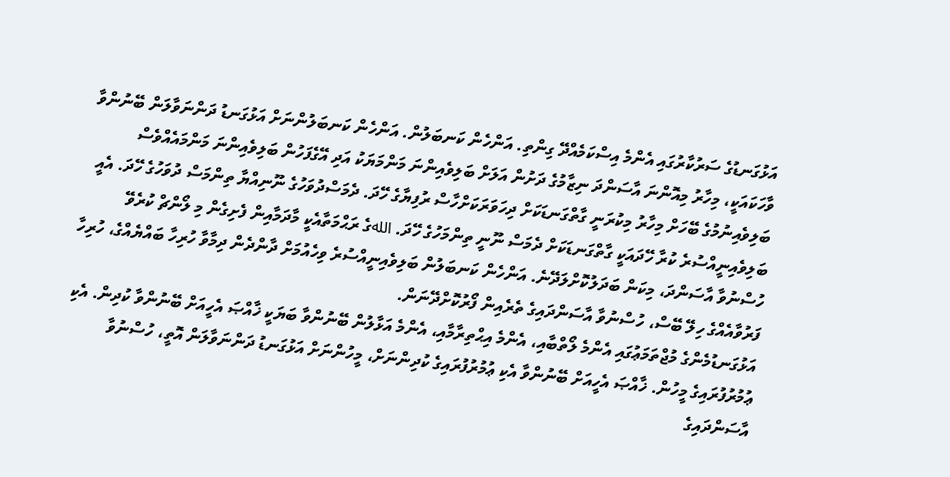އަޅުގަނޑުގެ ސަރުކާރުގައި އެންމެ އިސްކަމެއްދޭ ގިންތި. އަންހެން ކަނބަލުން. އަންހެން ކަނބަލުންނަށް އަޅުގަނޑު ދަންނަވާލަން ބޭނުންވާ ވާހަކައަކީ، މިހާރު މިއޮންނަ އާސަންދަ ނިޒާމުގެ ދަށުން އަލަށް ބަލިވެއިންނަ މަންމަޔަކު އަދި އޭގެފަހުން ބަލިވެއިންނަ މަންމައެއްވެސް ބަލިވެއިނުމުގެ ބޭހަށް މިހާރު މިކުރަނީ ގާތްގަނޑަކަށް ދިހަވަރަކަށްހާސް ރުފިޔާގެ ހޭދަ. ދެމަސްދުވަހުގެ ނޫނިއްޔާ ތިންމަސް ދުވަހުގެ ހޭދަ. އެއީ ބަލިވެއިނީއްސުރެ ކުރާ ހޭދައަކީ ގާތްގަނޑަކަށް ދެމަސް ނޫނީ ތިންމަހުގެ ހޭދަ. اللهގެ ރަޙްމަތާއެކީ މާދަމާއިން ފެށިގެން މި ލޯންޗް ކުރެވޭ ހުސްނުވާ އާސަންދަ، މިކަން ބަދަލުކޮށްލަދޭނެ. އަންހެން ކަނބަލުން ބަލިވެއިނީއްސުރެ ވިހެއުމަށް ދާންދެން ދިމާވާ ހުރިހާ ބައްޔެއްގެ، ހުރިހާ ފަރުވާއެއްގެ ހިލޭ ބޭސް، ހުސްނުވާ އާސަންދައިގެ ތެރެއިން ފޯރުކޮށްދޭނަން.
އަޅުގަނޑުމެންގެ މުޖްތަމަޢުގައި އެންމެ ލޯތްބާއި، އެންމެ އިޙްތިރާމާއި، އެންމެ އަޅާލުން ބޭނުންވާ ބަޔަކީ ޚާއްޞަ އެހީއަށް ބޭނުންވާ ކުދިން. އެކި ޢުމުރުފުރައިގެ މީހުން. ޚާއްޞަ އެހީއަށް ބޭނުންވާ އެކި ޢުމުރުފުރައިގެ ކުދިންނަށް، މީހުންނަށް އަޅުގަނޑު ދަންނަވާލަން އޮތީ، ހުސްނުވާ އާސަންދައިގެ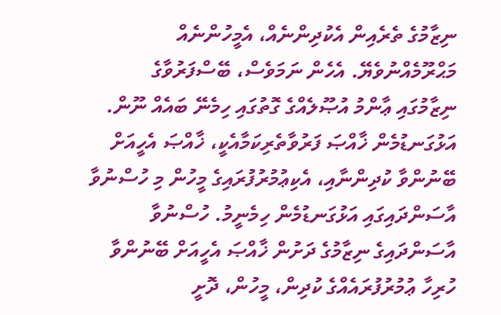ނިޒާމުގެ ތެރެއިން އެކުދިންނެއް، އެމީހުންނެއް މަޙްރޫމެއްނުވެޔޭ. އެހެން ނަމަވެސް، ބޭސްފަރުވާގެ ނިޒާމުގައި ޢާންމު އުޞޫލެއްގެ ގޮތުގައި ހިމެނޭ ބައެއް ނޫން. އަޅުގަނޑުމެން ޚާއްޞަ ފަރުވާތެރިކަމާއެކީ، ޚާއްޞަ އެހީއަށް ބޭނުންވާ ކުދިންނާއި، އެކިޢުމުރުފުރައިގެ މީހުން މި ހުސްނުވާ އާސަންދައިގައި އަޅުގަނޑުމެން ހިމެނީމު. ހުސްނުވާ އާސަންދައިގެ ނިޒާމުގެ ދަށުން ޚާއްޞަ އެހީއަށް ބޭނުންވާ ހުރިހާ ޢުމުރުފުރައެއްގެ ކުދިން، މީހުން، ދޮށީ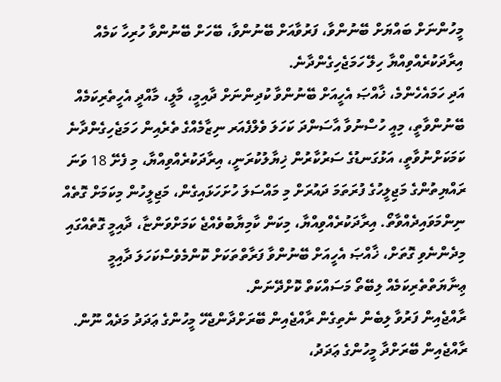މީހުންނަށް ބައްޔަށް ބޭނުންވާ، ފަރުވާއަށް ބޭނުންވާ، ބޭހަށް ބޭނުންވާ ހުރިހާ ކަމެއް އިރާދަކުރެއްވިއްޔާ ހިލޭ ހަމަޖެހިގެންދާނެ.
އަދި ހަމައެހެންމެ، ޚާއްޞަ އެހީއަށް ބޭނުންވާ ކުދިންނަށް ދާއިމީ، މާލީ، މާއްދީ އެހީތެރިކަމެއް ބޭނުންވާތީ، މިއީ ހުސްނުވާ އާސަންދަ ކަހަލަ ވެލްފެއަރ ނިޒާމެއްގެ ތެރެއިން ހަމަޖެހިގެންދާނެ ކަމަކަށްނުވާތީ، އަޅުގަނޑުގެ ސަރުކާރުން ޚިޔާލުކުރަނީ، އިރާދަކުރެއްވިއްޔާ، މި ފެށޭ 18 ވަނަ ރައްޔިތުންގެ މަޖިލީހުގެ ފުރަތަމަ ދައުރަށް މި މައްސަލަ ހުށަހަޅައިގެން، މަޖިލީހުން މިކަމަށް ގޮތެއް ނިންމަވައިދެއްވާތޯ. އިރާދަކުރެއްވިއްޔާ، މިކަން ކާމިޔާބުވެއްޖެ ކަމަށްވަންޏާ، ދާއިމީ ގޮތެއްގައި މިދެންނެވި ގޮތަށް، ޚާއްޞަ އެހީއަށް ބޭނުންވާ ފަރާތްތަކަށް ކޮންމެވެސްކަހަލަ ދާއިމީ ޢިނާޔަތްތެރިކަމެއް ލިބޭތޯ މަސައްކަތް ކޮށްދޭނަން.
ރާއްޖެއިން ފަރުވާ ލިބެން ނެތިގެން ރާއްޖެއިން ބޭރަށްދާންޖެހޭ މީހުންގެ ޢަދަދު މަދެއް ނޫން. ރާއްޖެއިން ބޭރަށްދާ މީހުންގެ ޢަދަދު،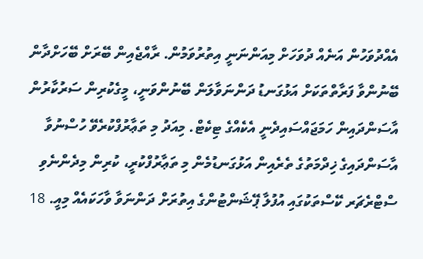އެއްދުވަހުން އަނެއް ދުވަހަށް މިއަންނަނީ އިތުރުވަމުން. ރާއްޖެއިން ބޭރަށް ބޭހަށްދާން ބޭނުންވާ ފަރާތްތަކަށް އަޅުގަނޑު ދަންނަވާލަން ބޭނުންވަނީ، މީގެކުރިން ސަރުކާރުން އާސަންދައިން ހަމަޖައްސައިދެނީ އެކެއްގެ ޓިކެޓް. މިއަދު މި ތަޢާރުފްކުރެވޭ ހުސްނުވާ އާސަންދައިގެ ޚިދްމަތުގެ ތެރެއިން އަޅުގަނޑުމެން މި ތަޢާރުފްކުރީ، ކުރިން މިދެންނެވި ސްޓްރެޗަރ ކޭސްތަކުގައި އުފުލާ ޕޭޝަންޓުންގެ އިތުރަށް ދަންނަވާ ވާހަކައެއް މިއީ. 18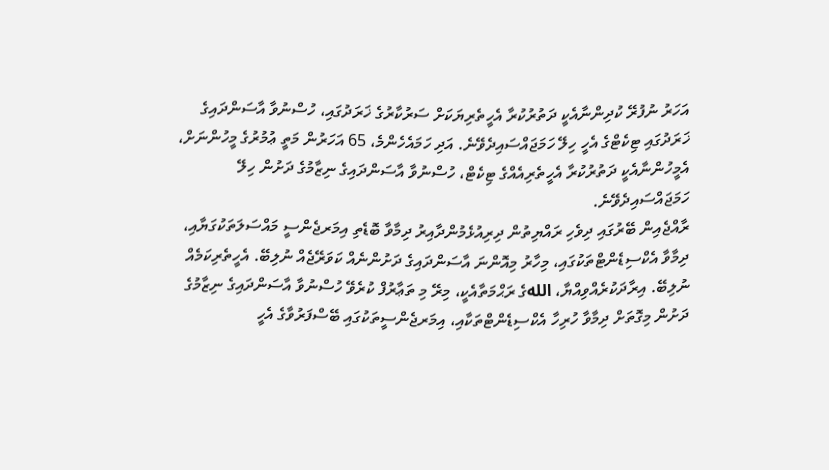އަހަރު ނުފުރޭ ކުދިންނާއެކީ ދަތުރުކުރާ އެހީތެރިޔަކަށް ސަރުކާރުގެ ޚަރަދުގައި، ހުސްނުވާ އާސަންދައިގެ ޚަރަދުގައި ޓިކެޓްގެ އެހީ ހިލޭ ހަމަޖައްސައިދެވޭނެ. އަދި ހަމައެހެންމެ، 65 އަހަރުން މަތީ ޢުމުރުގެ މީހުންނަށް، އެމީހުންނާއެކީ ދަތުރުކުރާ އެހީތެރިއެއްގެ ޓިކެޓް، ހުސްނުވާ އާސަންދައިގެ ނިޒާމުގެ ދަށުން ހިލޭ ހަމަޖައްސައިދެވޭނެ.
ރާއްޖެއިން ބޭރުގައި ދިވެހި ރައްޔިތުން ދިރިއުޅެމުންދާއިރު ދިމާވާ ބޮޑެތި އިމަރޖެންސީ މައްސަލަތަކުގަޔާއި، ދިމާވާ އެކްސިޑެންޓްތަކުގައި، މިހާރު މިއޮންނަ އާސަންދައިގެ ދަށުންނެއް ކަވަރޭޖެއް ނުލިބޭ. އެހީތެރިކަމެއް ނުލިބޭ. އިރާދަކުރެއްވިއްޔާ، اللهގެ ރަޙްމަތާއެކީ، މިރޭ މި ތަޢާރުފް ކުރެވޭ ހުސްނުވާ އާސަންދައިގެ ނިޒާމުގެ ދަށުން މިގޮތަށް ދިމާވާ ހުރިހާ އެކްސިޑެންޓްތަކާއި، އިމަރޖެންސީތަކުގައި ބޭސްފަރުވާގެ އެހީ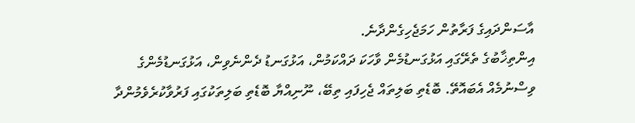އާސަންދައިގެ ފަރާތުން ހަމަޖެހިގެންދާނެ.
އިންތިޚާބުގެ ތެރޭގައި އަޅުގަނޑުމެން ވާހަކަ ދައްކަމުން، އަޅުގަނޑު ދެންނެވިން، އަޅުގަނޑުމެންގެ ވިސްނުމެއް އެބައޮތޭ. ބޮޑެތި ބަލިތައް ޖެހިފައި ތިބޭ، ނޫނިއްޔާ ބޮޑެތި ބަލިތަކުގައި ފަރުވާކުރެވެމުންދާ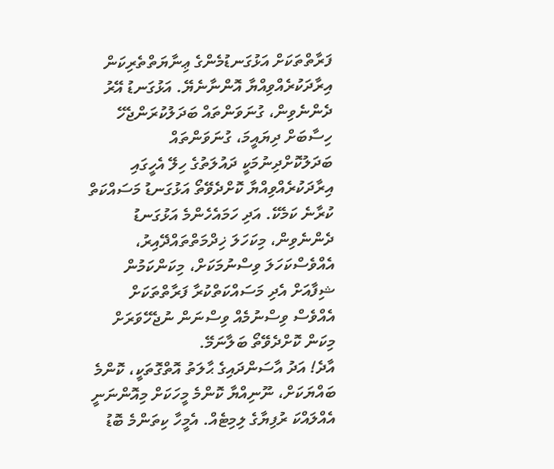ފަރާތްތަކަށް އަޅުގަނޑުމެންގެ ޢިނާޔަތްތެރިކަން އިރާދަކުރެއްވިއްޔާ އޮންނާނެޔޭ. އަޅުގަނޑު އޭރު ދެންނެވިން، ގުނަވަންތައް ބަދަލުކުރަންޖެހޭ ހިސާބަށް ދިޔައީމަ، ގުނަވަންތައް ބަދަލުކޮށްދިނުމަކީ ދައުލަތުގެ ހިލޭ އެހީގައި އިރާދަކުރެއްވިއްޔާ ކޮށްދެވޭތޯ އަޅުގަނޑު މަސައްކަތް ކުރާނެ ކަމެކޭ. އަދި ހަމައެހެންމެ އަޅުގަނޑު ދެންނެވިން، މިކަހަލަ ޚިދްމަތްތައްދޭއިރު، އެއްވެސްކަހަލަ ވިސްނުމަކަށް، މިކަންކަމުން ޝިފާއަށް އެދި މަސައްކަތްކުރާ ފަރާތްތަކަށް އެއްވެސް ވިސްނުމެއް ވިސްނަން ނުޖެހޭވަރަށް މިކަން ކޮށްދެވޭތޯ ބަލާނަމޭ.
އާދެ! އަދު އާސަންދައިގެ ޙާލަތު އޮތްގޮތަކީ، ކޮންމެ ބައްޔަކަށް، ނޫނިއްޔާ ކޮންމެ މީހަކަށް މިއޮންނަނީ އެއްލައްކަ ރުފިޔާގެ ލިމިޓެއް. އެމީހާ ކިތަންމެ ބޮޑު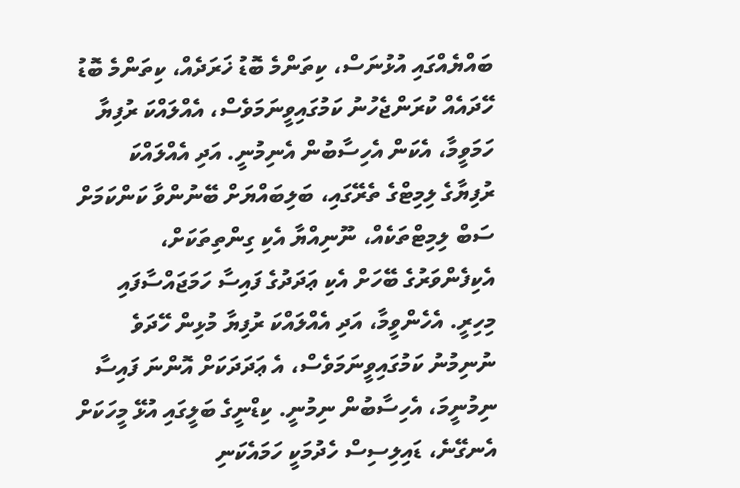ބައްޔެއްގައި އުޅުނަސް، ކިތަންމެ ބޮޑު ޚަރަދެއް، ކިތަންމެ ބޮޑު ހޭދައެއް ކުރަންޖެހުނު ކަމުގައިވީނަމަވެސް، އެއްލައްކަ ރުފިޔާ ހަމަވީމާ، އެކަން އެހިސާބުން އެނިމުނީ. އަދި އެއްލައްކަ ރުފިޔާގެ ލިމިޓްގެ ތެރޭގައި، ބަލިބައްޔަށް ބޭނުންވާ ކަންކަމަށް ސަބް ލިމިޓްތަކެއް، ނޫނިއްޔާ އެކި ގިންތިތަކަށް، އެކިފެންވަރުގެ ބޭހަށް އެކި ޢަދަދުގެ ފައިސާ ހަމަޖައްސާފައި މިހިރީ. އެހެންވީމާ، އަދި އެއްލައްކަ ރުފިޔާ މުޅިން ހޭދަވެ ނުނިމުނު ކަމުގައިވީނަމަވެސް، އެ ޢަދަދަކަށް އޮންނަ ފައިސާ ނިމުނީމަ، އެހިސާބުން ނިމުނީ. ކިޑްނީގެ ބަލީގައި އުޅޭ މީހަކަށް އެނގޭނެ، ޑައިލިސިސް ހެދުމަކީ ހަމައެކަނި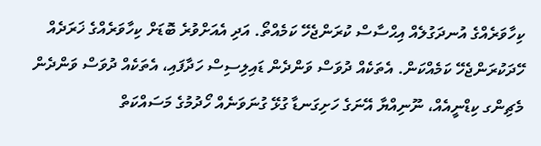ކިހާވަރެއްގެ އުނދަގުލެއް އިޙްސާސް ކުރަންޖެހޭ ކަމެއްތޯ. އަދި އެއަށްވުރެ ބޮޑަށް ކިހާވަރެއްގެ ޚަރަދެއް ހޭދަކުރަންޖެހޭ ކަމެއްކަން. އެތަކެއް ދުވަސް ވަންދެން ޑައިލިސިސް ހަދާފައި، އެތަކެއް ދުވަސް ވަންދެން މެޗިންގ ކިޑްނީއެއް، ނޫނިއްޔާ އޭނަގެ ހަށިގަނޑާ ގުޅޭ ގުނަވަނެއް ހޯދުމުގެ މަސައްކަތް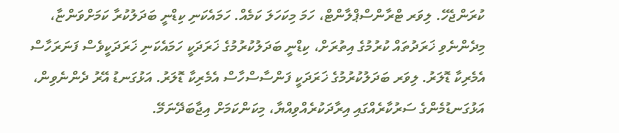ކުރަންޖެހޭ. ލިވަރ ޓްރާންސްޕްލާންޓް، ހަމަ މިކަހަލަ ކަމެއް. ހަމައެކަނި ކިޑްނީ ބަދަލުކުރާ ކަމަށްވަންޏާ، މިދެންނެވި ޚަރަދުތައް ކުރުމުގެ އިތުރަށް، ކިޑްނީ ބަދަލުކުރުމުގެ ޚަރަދަކީ ހަމައެކަނި ޚަރަދަކީވެސް ފަނަރަހާސް އެމެރިކާ ޑޮލަރު. ލިވަރ ބަދަލުކުރުމުގެ ޚަރަދަކީ ފަންސާސްހާސް އެމެރިކާ ޑޮލަރު. އަޅުގަނޑު އޭރު ދެންނެވިން، އަޅުގަނޑުމެންގެ ސަރުކާރެއްގައި އިރާދަކުރެއްވިއްޔާ، މިކަންކަމަށް އިޖާބަދޭނަމޭ.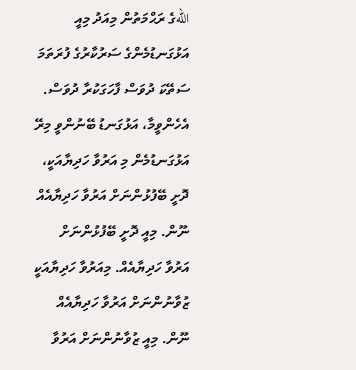اللهގެ ރަޙްމަތުން މިއަދު މިއީ އަޅުގަނޑުމެންގެ ސަރުކާރުގެ ފުރަތަމަ ސަތޭކަ ދުވަސް ފާހަގަކުރާ ދުވަސް. އެހެންވީމާ، އަޅުގަނޑު ބޭނުންވީ މިރޭ އަޅުގަނޑުމެން މި އަރުވާ ހަދިޔާއަކީ، ދޮށީ ބޭފުޅުންނަށް އަރުވާ ހަދިޔާއެއް ނޫން. މިއީ ދޮށީ ބޭފުޅުންނަށް އަރުވާ ހަދިޔާއެއް. މިއަރުވާ ހަދިޔާއަކީ ޒުވާނުންނަށް އަރުވާ ހަދިޔާއެއް ނޫން. މިއީ ޒުވާނުންނަށް އަރުވާ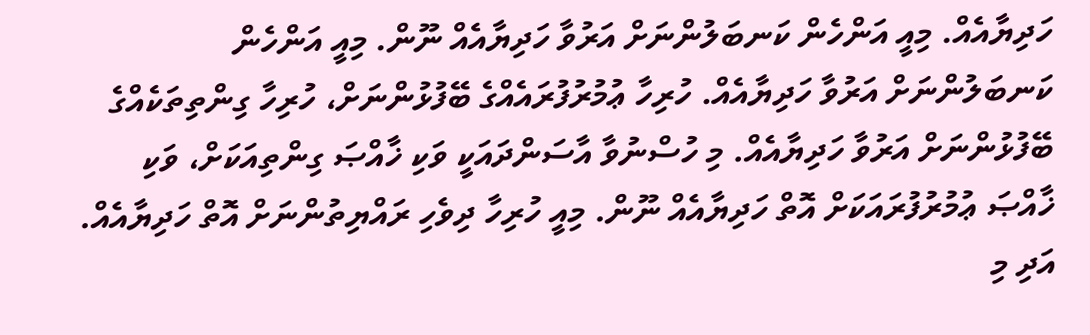ހަދިޔާއެއް. މިއީ އަންހެން ކަނބަލުންނަށް އަރުވާ ހަދިޔާއެއް ނޫން. މިއީ އަންހެން ކަނބަލުންނަށް އަރުވާ ހަދިޔާއެއް. ހުރިހާ ޢުމުރުފުރައެއްގެ ބޭފުޅުންނަށް، ހުރިހާ ގިންތިތަކެއްގެ ބޭފުޅުންނަށް އަރުވާ ހަދިޔާއެއް. މި ހުސްނުވާ އާސަންދައަކީ ވަކި ޚާއްޞަ ގިންތިއަކަށް، ވަކި ޚާއްޞަ ޢުމުރުފުރައަކަށް އޮތް ހަދިޔާއެއް ނޫން. މިއީ ހުރިހާ ދިވެހި ރައްޔިތުންނަށް އޮތް ހަދިޔާއެއް. އަދި މި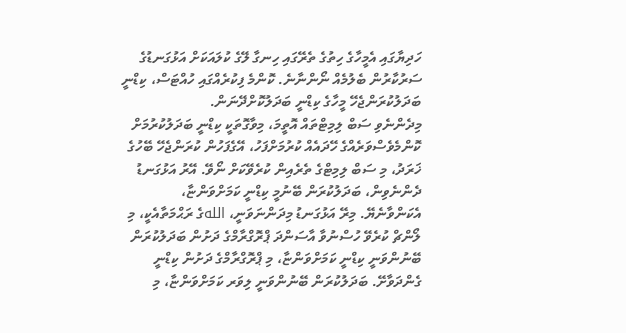ހަދިޔާގައި އެމީހާގެ ހިތުގެ ތެރޭގައި ހިނގާ ލޭގެ ކުލައަކަށް އަޅުގަނޑުގެ ސަރުކާރުން ބެލުމެއް ނޯންނާނެ. ކޮންމެ ފިކުރެއްގައި ހުއްޓަސް، ކިޑްނީ ބަދަލުކުރަންޖެހޭ މީހާގެ ކިޑްނީ ބަދަލުކޮށްދޭނަން.
މިދެންނެވި ސަބް ލިމިޓްތައް އޮތީމަ، މިވާގޮތަކީ ކިޑްނީ ބަދަލުކުރުމަށް ކޮންމެވެސްވަރެއްގެ ހޭދައެއް ކުރުމަށްފަހު، އޭގެފަހުން ކުރަންޖެހޭ ބޭހުގެ ޚަރަދު، މި ސަބް ލިމިޓްގެ ތެރެއިން ކުރެވޭކަށް ނޯވޭ. އޭރު އަޅުގަނޑު ދެންނެވިން، ބަދަލުކުރަން ބޭނުމީ ކިޑްނީ ކަމަށްވަންޏާ، އެކަންވާނެޔޭ. މިރޭ އަޅުގަނޑު މިދަންނަވަނީ، اللهގެ ރަޙްމަތާއެކީ، މި ލޯންޗް ކުރެވޭ ހުސްނުވާ އާސަންދަ ޕްރޮގްރާމްގެ ދަށުން ބަދަލުކުރަން ބޭނުންވަނީ ކިޑްނީ ކަމަށްވަންޏާ، މި ޕްރޮގްރާމްގެ ދަށުން ކިޑްނީ ގެންދަވާށޭ. ބަދަލުކުރަން ބޭނުންވަނީ ލިވަރ ކަމަށްވަންޏާ، މި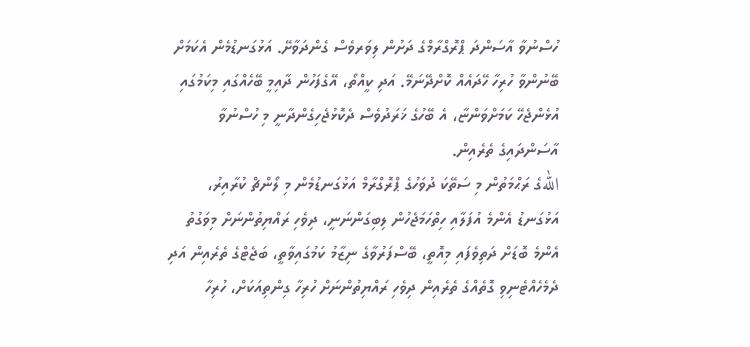ހުސްނުވާ އާސަންދަ ޕްރޮގްރާމްގެ ދަށުން ލިވަރވެސް ގެންދަވާށޭ. އަޅުގަނޑުމެން އެކަމަށް ބޭނުންވާ ހުރިހާ ހޭދައެއް ކޮށްދޭނަމޭ. އަދި ކީއްތޯ، އޭގެފަހުން ދާއިމީ ބޭހެއްގައި މިކަމުގައި އުޅެންޖެހޭ ކަމަށްވަންޏާ، އެ ބޭހުގެ ޚަރަދުވެސް ދެކޮޅުޖެހިގެންދާނީ މި ހުސްނުވާ އާސަންދައިގެ ތެރެއިން.
اللهގެ ރަޙްމަތުން މި ސަތޭކަ ދުވަހުގެ ޕްރޮގްރާމް އަޅުގަނޑުމެން މި ލޯންޗް ކުރާއިރު، އަޅުގަނޑު އެންމެ އުފަލާއި ހިތްހަމަޖެހުން ލިބިގަންނަނީ، ދިވެހި ރައްޔިތުންނަށް މިވަގުތު އެންމެ ބޮޑަށް ދަތިވެފައި މިއޮތީ، ބޭސްފަރުވާގެ ނިޒާމު ކަމުގައިވާތީ، ބަޖެޓްގެ ތެރެއިން އަދި ދެމެހެއްޓެނިވި ގޮތެއްގެ ތެރެއިން ދިވެހި ރައްޔިތުންނަށް ހުރިހާ ގިންތިއަކަށް، ހުރިހާ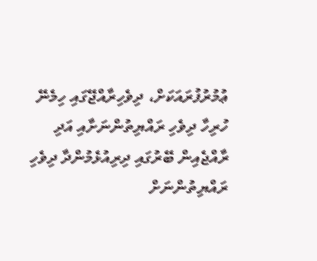ޢުމުރުފުރައަކަށް، ދިވެހިރާއްޖޭގައި ހިމެނޭ ހުރިހާ ދިވެހި ރައްޔިތުންނަށާއި އަދި ރާއްޖެއިން ބޭރުގައި ދިރިއުޅެމުންދާ ދިވެހި ރައްޔިތުންނަށް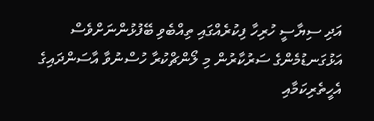އަދި ސިޔާސީ ހުރިހާ ފިކުރެއްގައި ތިއްބެވި ބޭފުޅުންނަށްވެސް އަޅުގަނޑުމެންގެ ސަރުކާރުން މި ލޯންޗްކުރާ ހުސްނުވާ އާސަންދައިގެ އެހީތެރިކަމާއި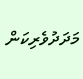މަދަދުވެރިކަން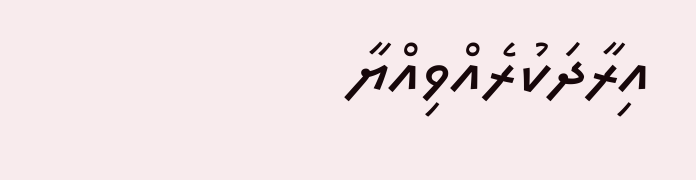އިރާދަކުރެއްވިއްޔާ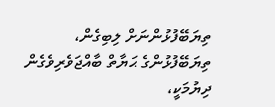ތިޔަބޭފުޅުންނަށް ލިބިގެން، ތިޔަބޭފުޅުންގެ ޙަޔާތް ބާއްޖަވެރިވެގެން ދިޔުމަކީ،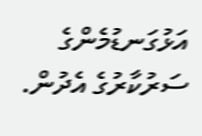އަޅުގަނޑުމެންގެ ސަރުކާރުގެ އެދުން.